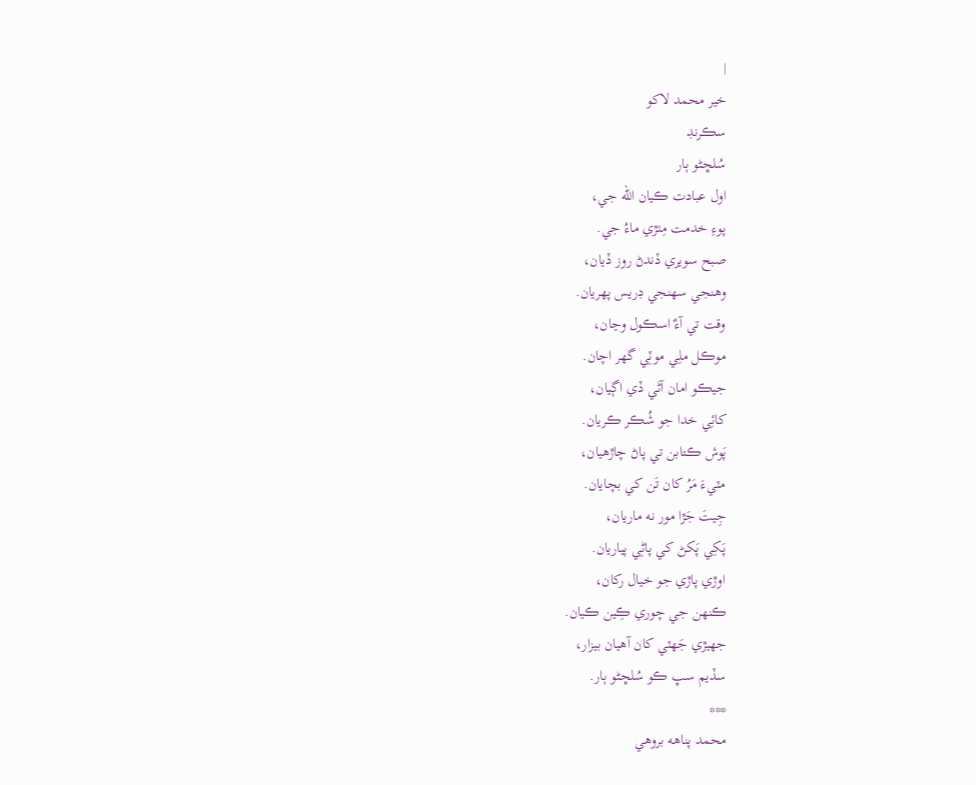|
خير محمد لاکو
سڪرنڊ
سُلڇڻو ٻار
اول عبادت ڪيان الله جي،
پوءِ خدمت مِٺڙي ماءُ جي.
صبح سويري ڏندڻ روز ڏيان،
وهنجي سھنجي ڊريس پھريان.
وقت تي آءٌ اسڪول وڃان،
موڪل ملِي موٽِي گھر اچان.
جيڪو امان آڻي ڏي اڳيان،
کائِي خدا جو شُڪر ڪريان.
پَوش ڪتابن تي پاڻ چاڙھيان،
مٽيءَ مَرُ کان تَن کي بچايان.
جِيتَ جَڙا مور نه ماريان،
پَکِي پَکڻ کي پاڻِي پياريان.
اوڙي پاڙي جو خيال رکان،
ڪنھن جي چوري ڪِين ڪيان.
جھيڙي جَھٽي کان آھيان بيزار،
سڏيم سڀ ڪو سُلڇڻو ٻار.
***
محمد پناهه بروهي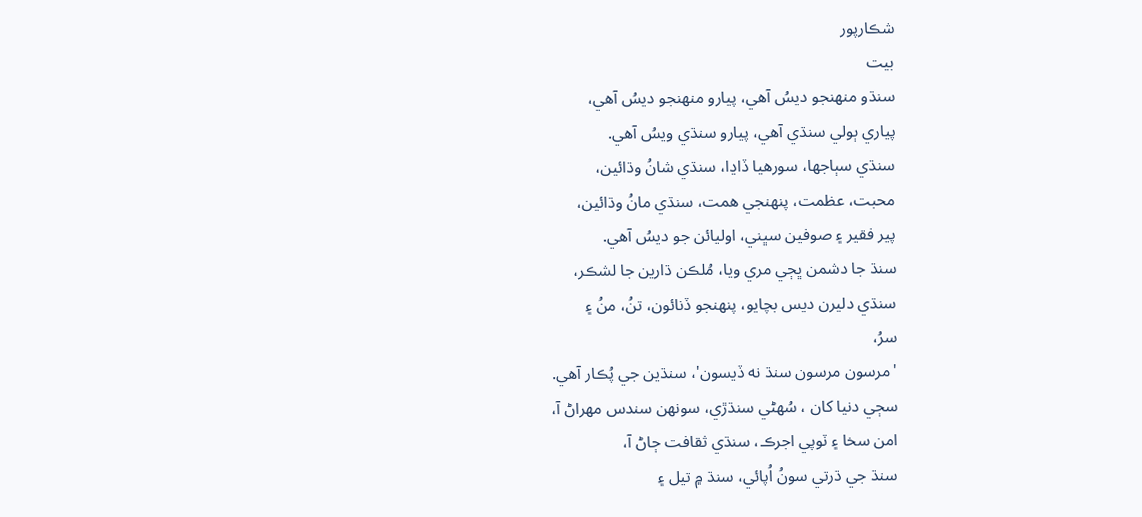شڪارپور
بيت
سنڌو منھنجو ديسُ آهي، پيارو منھنجو ديسُ آهي،
پياري ٻولي سنڌي آهي، پيارو سنڌي ويسُ آهي.
سنڌي سٻاجھا، سورهيا ڏاڍا، سنڌي شانُ وڌائين،
محبت، عظمت، پنھنجي همت، سنڌي مانُ وڌائين،
پير فقير ۽ صوفين سڀني، اوليائن جو ديسُ آهي.
سنڌ جا دشمن ڀڄي مري ويا، مُلڪن ڌارين جا لشڪر،
سنڌي دليرن ديس بچايو، پنھنجو ڏنائون، تنُ، منُ ۽
سرُ،
'مرسون مرسون سنڌ نه ڏيسون'، سنڌين جي پُڪار آهي.
سڄي دنيا کان ، سُھڻي سنڌڙي، سونھن سندس مھراڻ آ،
امن سخا ۽ ٽوپي اجرڪ، سنڌي ثقافت ڄاڻ آ،
سنڌ جي ڌرتي سونُ اُپائي، سنڌ ۾ تيل ۽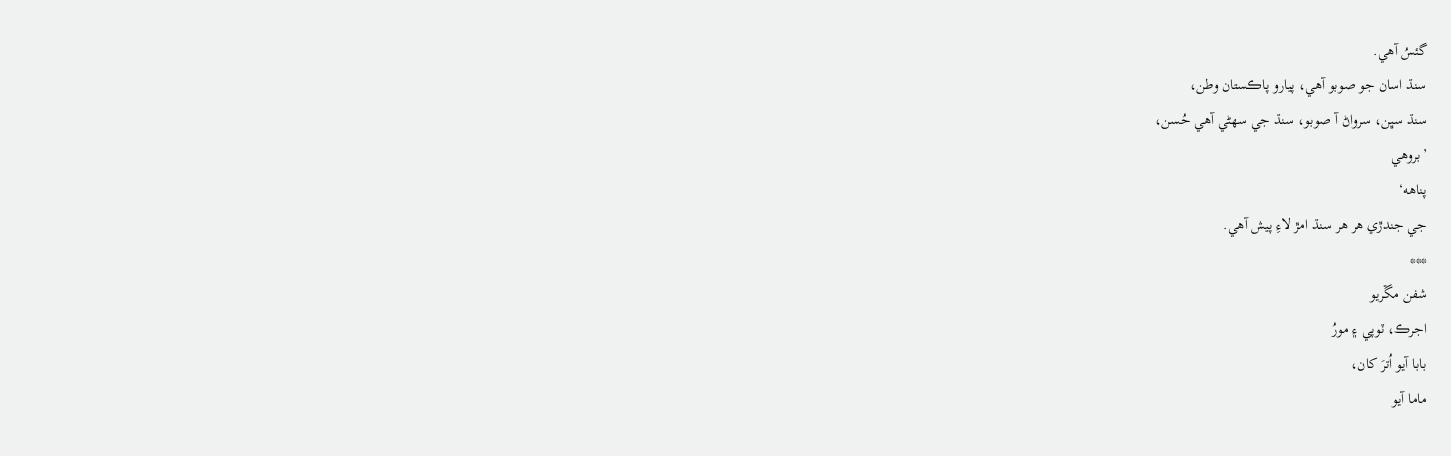گئسُ آهي.
سنڌ اسان جو صوبو آهي، پيارو پاڪستان وطن،
سنڌ سڀن، سرواڻ آ صوبو، سنڌ جي سھڻي آهي حُسن،
’بروهي
پناهه‘
جي جندڙي هر هر سنڌ امڙ لاءِ پيش آهي.
***
شفن مڱريو
اجرڪ، ٽوپي ۽ مورُ
بابا آيو اُترَ کان،
ماما آيو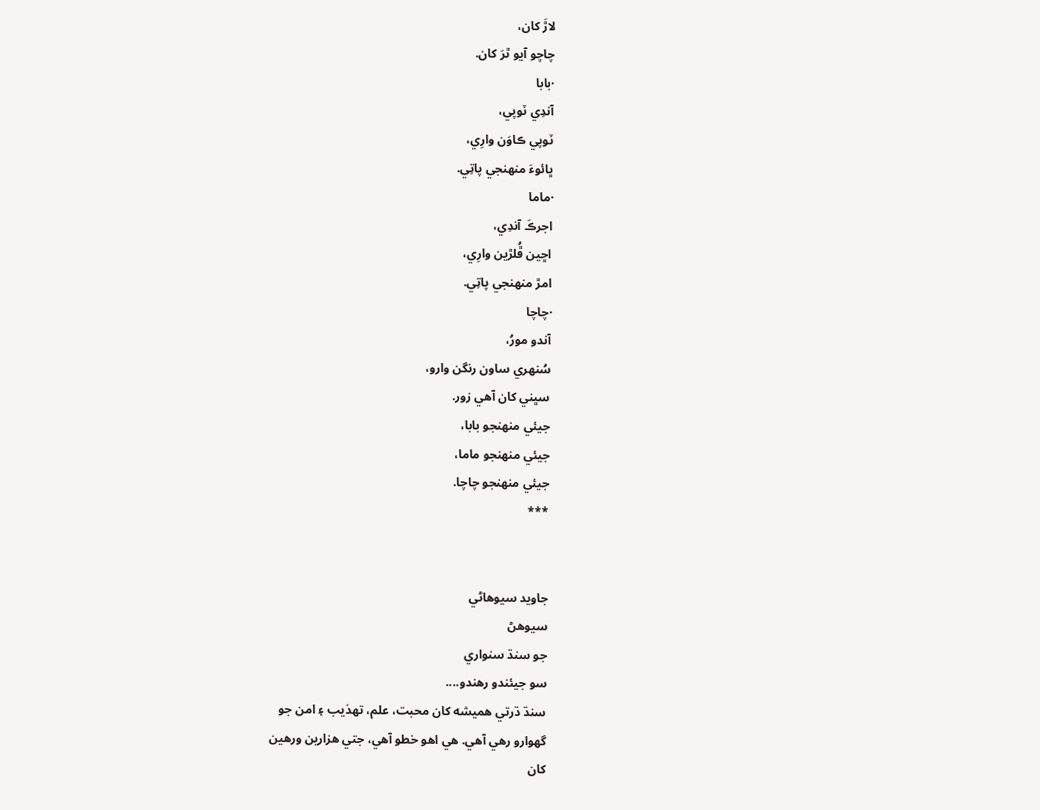لاڙَ کان،
چاچو آيو ٿرَ کان.
·بابا
آندِي ٽوپي،
ٽوپي ڪاوَن وارِي،
ڀائوءَ منھنجي پاتِي.
·ماما
اجرڪَ آندِي،
اڇين ڦُلڙين وارِي،
امڙ منھنجي پاتِي.
·چاچا
آندو مورُ،
سُنھري ساون رنگن وارو،
سڀني کان آهي زور.
جيئي منھنجو بابا،
جيئي منھنجو ماما،
جيئي منھنجو چاچا.
***


جاويد سيوهاڻي
سيوهڻ
جو سنڌ سنواري
سو جيئندو رهندو....
سنڌ ڌرتي هميشه کان محبت، علم، تهذيب ۽ امن جو
گھوارو رهي آهي. هي اهو خطو آهي، جتي هزارين ورهين
کان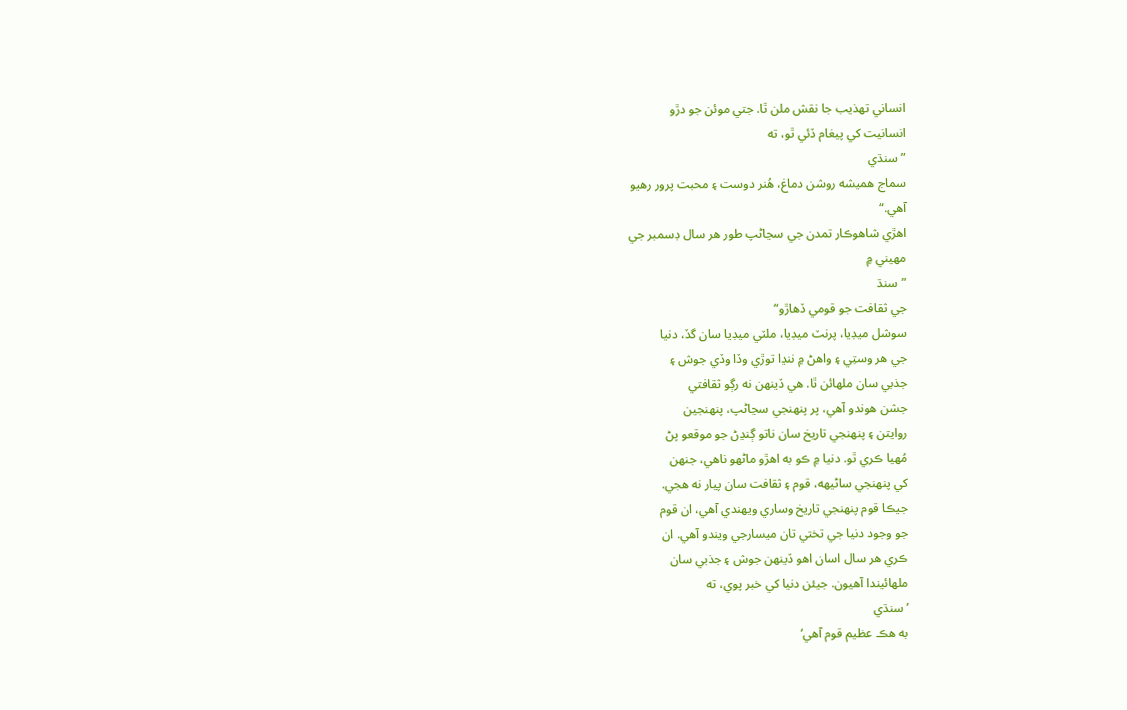انساني تھذيب جا نقش ملن ٿا. جتي موئن جو دڙو
انسانيت کي پيغام ڏئي ٿو، ته
”سنڌي
سماج هميشه روشن دماغ، هُنر دوست ۽ محبت پرور رهيو
آهي.“
اهڙي شاهوڪار تمدن جي سڃاڻپ طور هر سال ڊسمبر جي
مھيني ۾
”سنڌ
جي ثقافت جو قومي ڏهاڙو“
سوشل ميڊيا، پرنٽ ميڊيا، ملٽي ميڊيا سان گڏ، دنيا
جي هر وستِي ۽ واهڻ ۾ ننڍا توڙي وڏا وڏي جوش ۽
جذبي سان ملھائن ٿا. هي ڏينھن نه رڳو ثقافتي
جشن هوندو آهي، پر پنھنجي سڃاڻپ، پنھنجين
روايتن ۽ پنھنجي تاريخ سان ناتو ڳنڍڻ جو موقعو پڻ
مُھيا ڪري ٿو. دنيا ۾ ڪو به اهڙو ماڻھو ناهي، جنھن
کي پنھنجي ساڻيھه، قوم ۽ ثقافت سان پيار نه هجي.
جيڪا قوم پنھنجي تاريخ وساري ويھندي آهي، ان قوم
جو وجود دنيا جي تختي تان ميسارجي ويندو آهي. ان
ڪري هر سال اسان اهو ڏينھن جوش ۽ جذبي سان
ملھائيندا آهيون. جيئن دنيا کي خبر پوي، ته
’سنڌي
به هڪ عظيم قوم آهي‘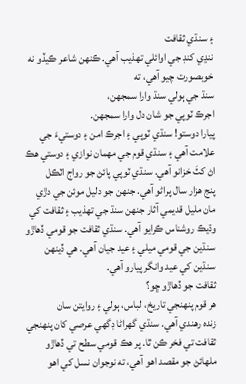۽ سنڌي ثقافت
ننڍي کنڊ جي اوائلي تھذيب آهي. ڪنھن شاعر ڪيڏو نه
خوبصورت چيو آهي، ته
سنڌ جي ٻولي سنڌ وارا سمجھن،
اجرڪ ٽوپي جو شان دل وارا سمجھن.
پيارا دوستو! سنڌي ٽوپي ۽ اجرڪ امن ۽ دوستيءَ جي
علامت آهي ۽ سنڌي قوم جي مھمان نوازي ۽ دوستي هڪ
اڻ کٽَ خزانو آهي. سنڌي ٽوپي پائڻ جو رواج اٽڪل
پنج هزار سال پراڻو آهي. جنھن جو دليل موئن جي دڙي
مان مليل قديمي آثار جنھن سنڌ جي تھذيب ۽ ثقافت کي
وڌيڪ روشناس ڪرايو آهي. سنڌي ثقافت جو قومي ڏهاڙو
سنڌين جي قومي ميلي ۽ عيد جيان آهي. هي ڏينھن
سنڌين کي عيد وانگر پيارو آهي.
ثقافت جو ڏهاڙو ڇو؟
هر قوم پنھنجي تاريخ، لباس، ٻولي ۽ روايتن سان
زنده رهندي آهي. سنڌي گھراڻا ڊگھي عرصي کان پنھنجي
ثقافت تي فخر ڪن ٿا. پر هڪ قومي سطح تي ڏهاڙو
ملھائڻ جو مقصد اهو آهي، ته نوجوان نسل کي اهو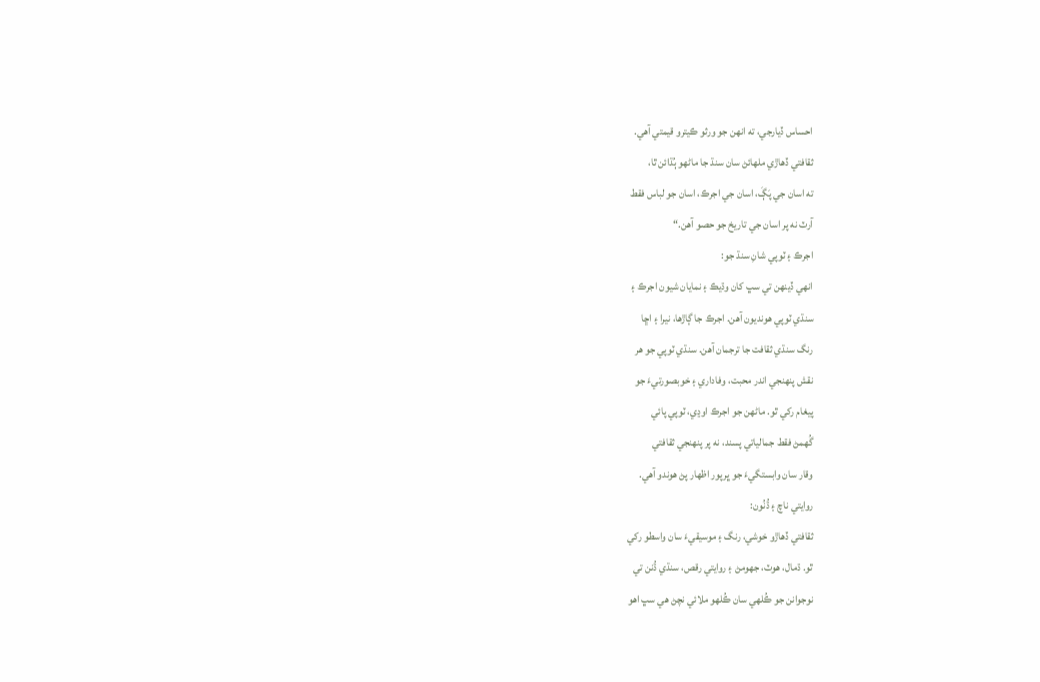احساس ڏيارجي، ته انھن جو ورثو ڪيترو قيمتي آهي.
ثقافتي ڏهاڙي ملھائڻ سان سنڌ جا ماڻھو ٻُڌائن ٿا،
ته اسان جي پَڳَ، اسان جي اجرڪ، اسان جو لباس فقط
آرٽ نه پر اسان جي تاريخ جو حصو آهن.“
اجرڪ ۽ ٽوپي شانِ سنڌ جو:
انھي ڏينھن تي سڀ کان وڌيڪ ۽ نمايان شيون اجرڪ ۽
سنڌي ٽوپي هونديون آهن. اجرڪ جا ڳاڙها، نيرا ۽ اڇا
رنگ سنڌي ثقافت جا ترجمان آهن. سنڌي ٽوپي جو هر
نقش پنھنجي اندر محبت، وفاداري ۽ خوبصورتيءَ جو
پيغام رکي ٿو. ماڻھن جو اجرڪ اوڍي، ٽوپي پائي
گُھمڻ فقط جمالياتي پسند، نه پر پنھنجي ثقافتي
وقار سان وابستگيءَ جو ڀرپور اظھار پڻ هوندو آهي.
روايتي ناچ ۽ ڌُنُون:
ثقافتي ڏهاڙو خوشي، رنگ ۽ موسيقيءَ سان واسطو رکي
ٿو. ڌمال، هوٽ، جھومڻ ۽ روايتي رقص، سنڌي ڌُنن تي
نوجوانن جو ڪُلھي سان ڪُلھو ملائي نچڻ هي سڀ اهو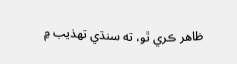ظاهر ڪري ٿو، ته سنڌي تھذيب ۾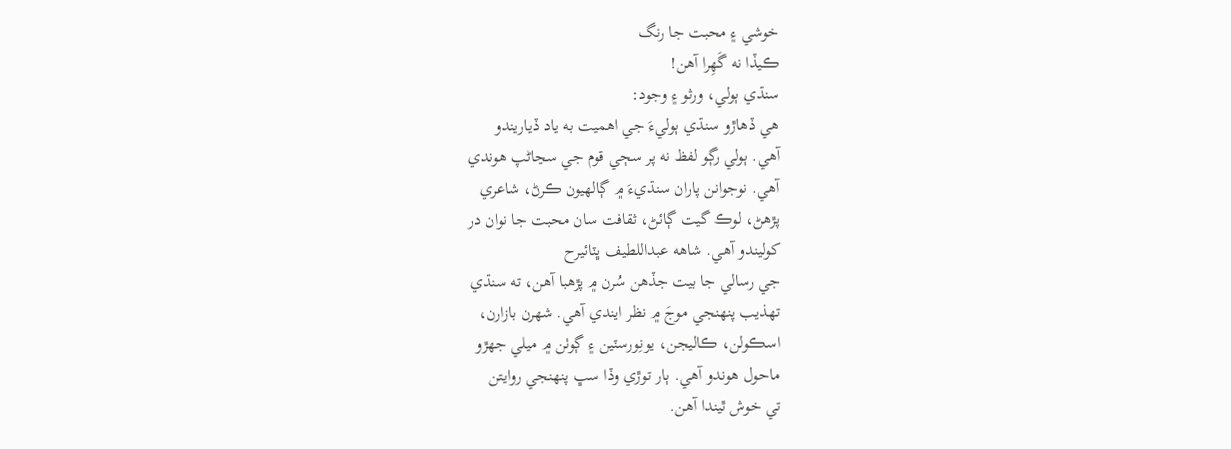خوشي ۽ محبت جا رنگ
ڪيڏا نه گَھِرا آهن!
سنڌي ٻولي، ورثو ۽ وجود:
هي ڏهاڙو سنڌي ٻوليءَ جي اهميت به ياد ڏياريندو
آهي. ٻولي رڳو لفظ نه پر سڄي قوم جي سڃاڻپ هوندي
آهي. نوجوانن پاران سنڌيءَ ۾ ڳالھيون ڪرڻ، شاعري
پڙهڻ، لوڪ گيت ڳائڻ، ثقافت سان محبت جا نوان در
کوليندو آهي. شاهه عبداللطيف ڀٽائيرح
جي رسالي جا بيت جڏهن سُرن ۾ پڙهبا آهن، ته سنڌي
تھذيب پنھنجي موجَ ۾ نظر ايندي آهي. شھرن بازارن،
اسڪولن، ڪاليجن، يونِورسٽين ۽ ڳوٺن ۾ ميلي جھڙو
ماحول هوندو آهي. ٻار توڙي وڏا سڀ پنھنجي روايتن
تي خوش ٿيندا آهن.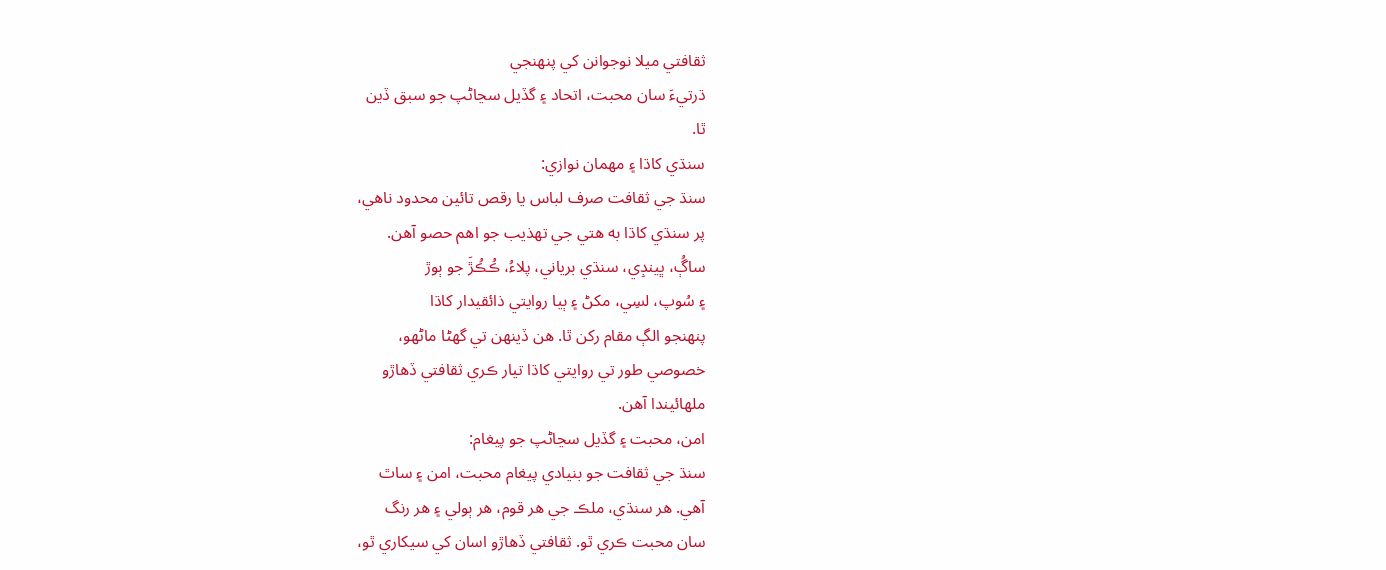ثقافتي ميلا نوجوانن کي پنھنجي
ڌرتيءَ سان محبت، اتحاد ۽ گڏيل سڃاڻپ جو سبق ڏين
ٿا.
سنڌي کاڌا ۽ مھمان نوازي:
سنڌ جي ثقافت صرف لباس يا رقص تائين محدود ناهي،
پر سنڌي کاڌا به هتي جي تھذيب جو اهم حصو آهن.
ساڳُ، ڀينڊِي، سنڌي برياني، پلاءُ، ڪُڪُڙَ جو ٻوڙ
۽ سُوپ، لسِي، مکڻ ۽ ٻيا روايتي ذائقيدار کاڌا
پنھنجو الڳ مقام رکن ٿا. هن ڏينھن تي گھڻا ماڻھو،
خصوصي طور تي روايتي کاڌا تيار ڪري ثقافتي ڏهاڙو
ملھائيندا آهن.
امن، محبت ۽ گڏيل سڃاڻپ جو پيغام:
سنڌ جي ثقافت جو بنيادي پيغام محبت، امن ۽ ساٿ
آهي. هر سنڌي، ملڪ جي هر قوم، هر ٻولي ۽ هر رنگ
سان محبت ڪري ٿو. ثقافتي ڏهاڙو اسان کي سيکاري ٿو،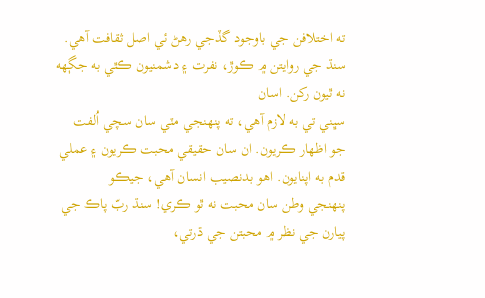ته اختلافن جي باوجود گڏجي رهڻ ئي اصل ثقافت آهي.
سنڌ جي روايتن ۾ ڪوڙ، نفرت ۽ دشمنيون ڪٿي به جڳھه
نه ٿيون رکن. اسان
سڀني تي به لازم آهي، ته پنھنجي مٽي سان سچي اُلفت
جو اظھار ڪريون. ان سان حقيقي محبت ڪريون ۽ عملي
قدم به اپنايون. اهو بدنصيب انسان آهي، جيڪو
پنھنجي وطن سان محبت نه ٿو ڪري! سنڌ ربّ پاڪ جي
پيارن جي نظر ۾ محبتن جي ڌرتي،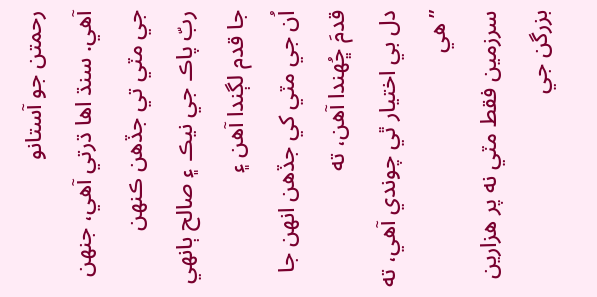رحمتن جو آستانو
آهي. سنڌ اها ڌرتي آهي، جنھن جي مٽي تي جڏهن ڪنھن
ربّ پاڪ جي نيڪ ۽ صالح ٻانھي جا قدم لڳندا آھن ۽
اُن جي مٽي کي جڏهن انھن جا قدمَ ڇُھندا آهن، ته
دل بي اختيار ٿي چوندي آهي، ته
”هي
سرزمين فقط مٽي نه پر هزارين بزرگن جي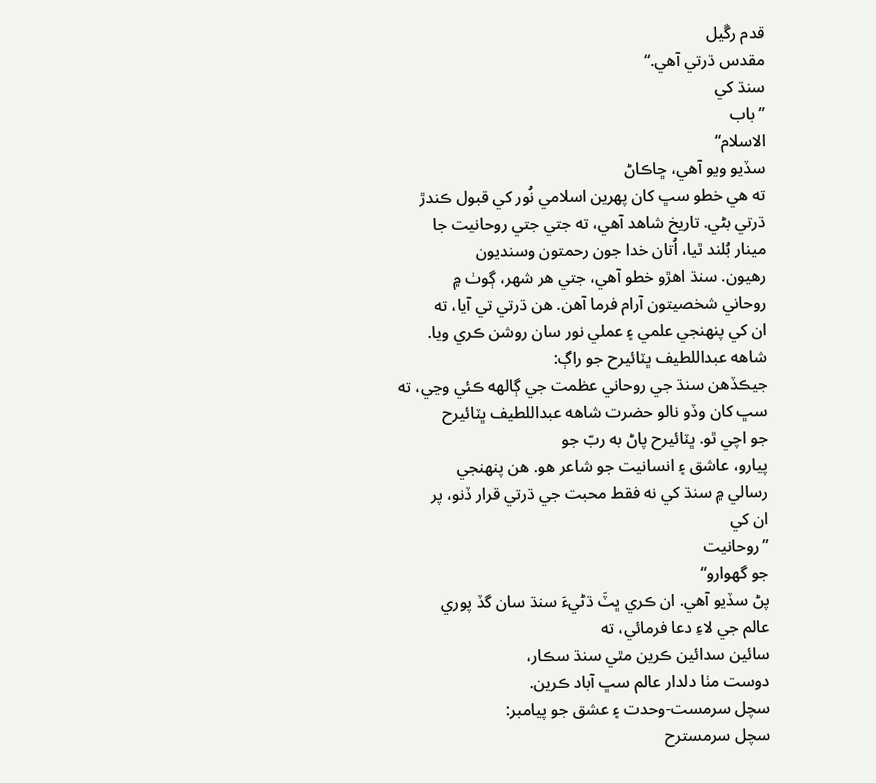قدم رڱيل
مقدس ڌرتي آهي.“
سنڌ کي
”باب
الاسلام“
سڏيو ويو آهي، ڇاڪاڻ
ته هي خطو سڀ کان پھرين اسلامي نُور کي قبول ڪندڙ
ڌرتي بڻي. تاريخ شاهد آهي، ته جتي جتي روحانيت جا
مينار بُلند ٿيا، اُتان خدا جون رحمتون وسنديون
رهيون. سنڌ اهڙو خطو آهي، جتي هر شھر، ڳوٺ ۾
روحاني شخصيتون آرام فرما آهن. هن ڌرتي تي آيا، ته
ان کي پنھنجي علمي ۽ عملي نور سان روشن ڪري ويا.
شاهه عبداللطيف ڀٽائيرح جو راڳ:
جيڪڏهن سنڌ جي روحاني عظمت جي ڳالھه ڪئي وڃي، ته
سڀ کان وڏو نالو حضرت شاهه عبداللطيف ڀٽائيرح
جو اچي ٿو. ڀٽائيرح پاڻ به ربّ جو
پيارو، عاشق ۽ انسانيت جو شاعر هو. هن پنھنجي
رسالي ۾ سنڌ کي نه فقط محبت جي ڌرتي قرار ڏنو، پر
ان کي
”روحانيت
جو گھوارو“
پڻ سڏيو آهي. ان ڪري ڀٽَ ڌڻيءَ سنڌ سان گڏ پوري
عالم جي لاءِ دعا فرمائي، ته
سائين سدائين ڪرين مٿي سنڌ سڪار،
دوست مٺا دلدار عالم سڀ آباد ڪرين.
سچل سرمست-وحدت ۽ عشق جو پيامبر:
سچل سرمسترح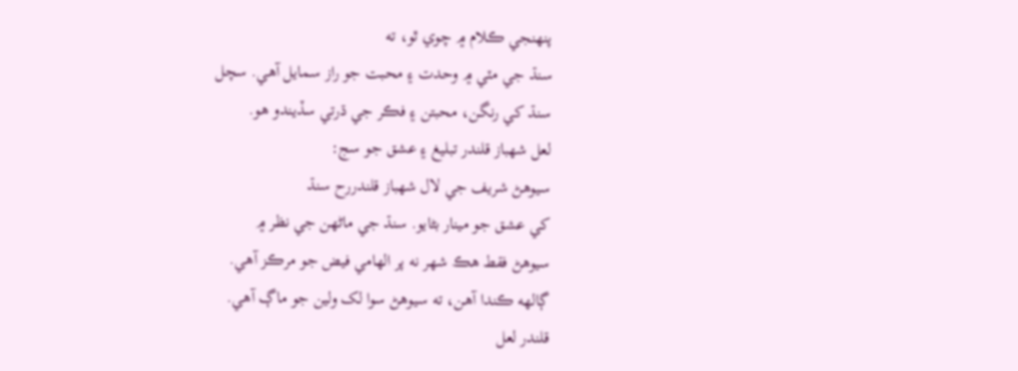پنھنجي ڪلام ۾ چوي ٿو، ته
سنڌ جي مٽي ۾ وحدت ۽ محبت جو راز سمايل آهي. سچل
سنڌ کي رنگن، محبتن ۽ فڪر جي ڌرتي سڏيندو هو.
لعل شھباز قلندر تبليغ ۽ عشق جو سج:
سيوهڻ شريف جي لال شھباز قلندررح سنڌ
کي عشق جو مينار بڻايو. سنڌ جي ماڻھن جي نظر ۾
سيوهڻ فقط هڪ شھر نه پر الھامي فيض جو مرڪز آهي.
ڳالھه ڪندا آهن، ته سيوهڻ سوا لک ولين جو ماڳ آهي.
قلندر لعل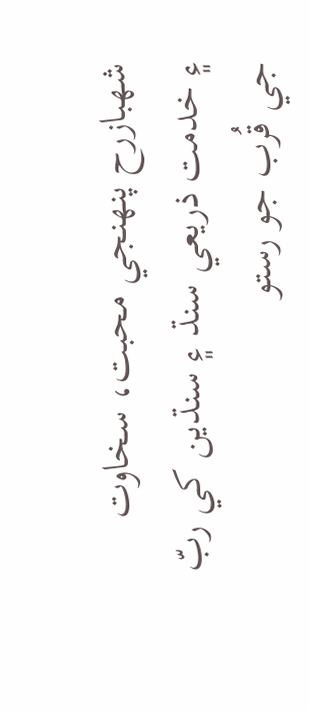شھبازرح پنھنجي محبت، سخاوت
۽ خدمت ذريعي سنڌ ۽ سنڌين کي ربّ جي قُرب جو رستو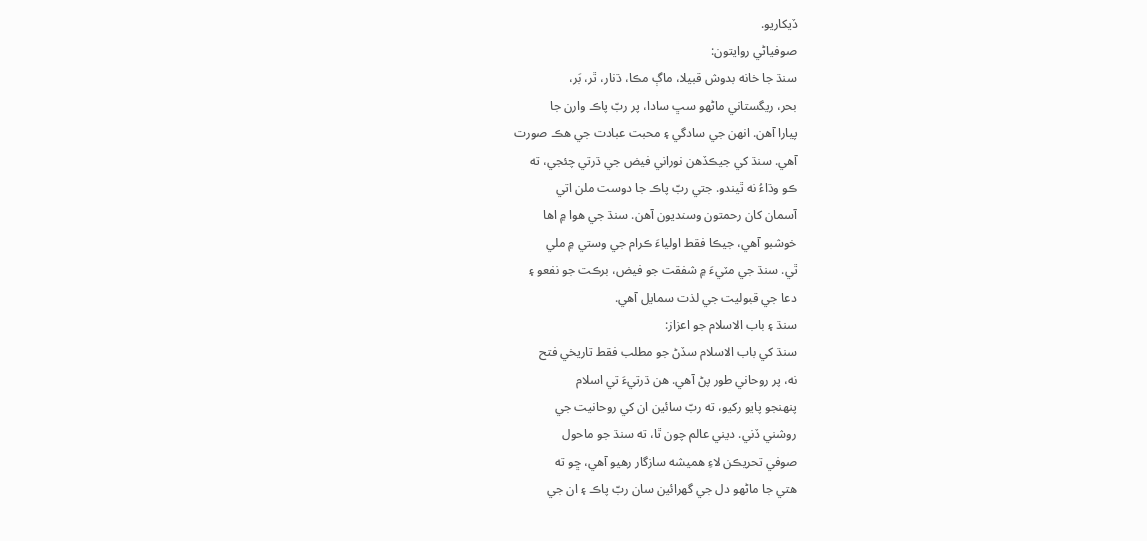ڏيکاريو.
صوفياڻي روايتون:
سنڌ جا خانه بدوش قبيلا، ماڳ مڪا، ڌنار، ٿر، بَر،
بحر، ريگستاني ماڻھو سڀ سادا، پر ربّ پاڪ وارن جا
پيارا آهن. انھن جي سادگي ۽ محبت عبادت جي هڪ صورت
آهي. سنڌ کي جيڪڏهن نوراني فيض جي ڌرتي چئجي، ته
ڪو وڌاءُ نه ٿيندو. جتي ربّ پاڪ جا دوست ملن اتي
آسمان کان رحمتون وسنديون آهن. سنڌ جي هوا ۾ اها
خوشبو آهي، جيڪا فقط اولياءَ ڪرام جي وستي ۾ ملي
ٿي. سنڌ جي مٽيءَ ۾ شفقت جو فيض، برڪت جو نفعو ۽
دعا جي قبوليت جي لذت سمايل آهي.
سنڌ ۽ باب الاسلام جو اعزاز:
سنڌ کي باب الاسلام سڏڻ جو مطلب فقط تاريخي فتح
نه، پر روحاني طور پڻ آهي. هن ڌرتيءَ تي اسلام
پنھنجو پايو رکيو، ته ربّ سائين ان کي روحانيت جي
روشني ڏني. ديني عالم چون ٿا، ته سنڌ جو ماحول
صوفي تحريڪن لاءِ هميشه سازگار رهيو آهي، ڇو ته
هتي جا ماڻھو دل جي گھرائين سان ربّ پاڪ ۽ ان جي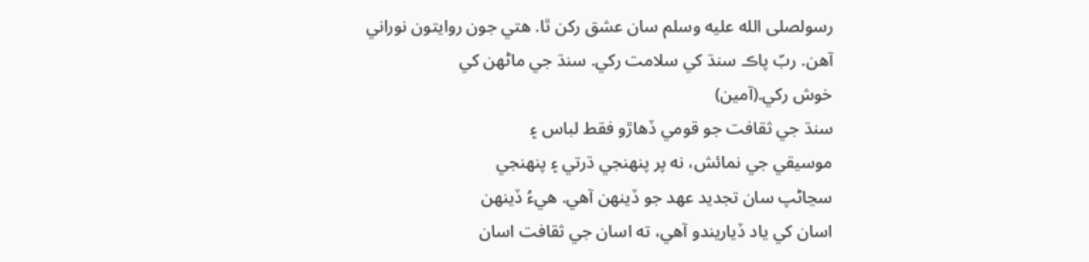رسولصلى الله عليه وسلم سان عشق رکن ٿا. هتي جون روايتون نوراني
آهن. ربّ پاڪ سنڌ کي سلامت رکي. سنڌ جي ماڻھن کي
خوش رکي.(آمين)
سنڌ جي ثقافت جو قومي ڏهاڙو فقط لباس ۽
موسيقي جي نمائش، نه پر پنھنجي ڌرتي ۽ پنھنجي
سڃاڻپ سان تجديد عھد جو ڏينھن آهي. هيءُ ڏينھن
اسان کي ياد ڏياريندو آهي، ته اسان جي ثقافت اسان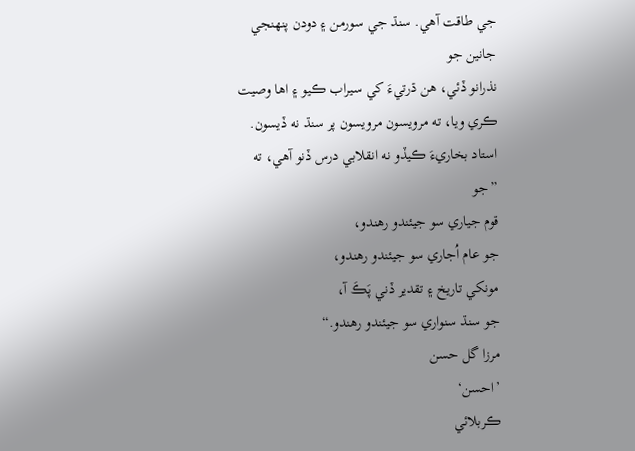جي طاقت آهي. سنڌ جي سورمن ۽ دودن پنھنجي جانين جو
نذرانو ڏئي، هن ڌرتيءَ کي سيراب ڪيو ۽ اها وصيت
ڪري ويا، ته مرويسون مرويسون پر سنڌ نه ڏيسون.
استاد بخاريءَ ڪيڏو نه انقلابي درس ڏنو آهي، ته
”جو
قوم جياري سو جيئندو رهندو،
جو عام اُجاري سو جيئندو رهندو،
مونکي تاريخ ۽ تقدير ڏني پَڪَ آ،
جو سنڌ سنواري سو جيئندو رهندو.“
مرزا گل حسن
’احسن‘
ڪربلائي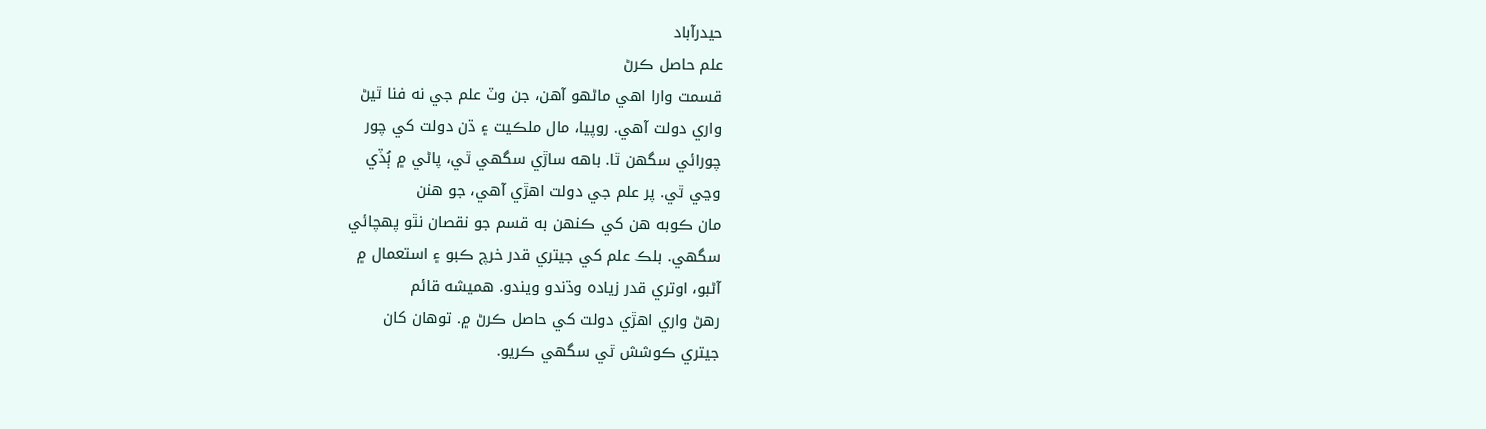حيدرآباد
علم حاصل ڪرڻ
قسمت وارا اهي ماڻھو آهن، جن وٽ علم جي نه فنا ٿيڻ
واري دولت آهي. روپيا، مال ملڪيت ۽ ڌن دولت کي چور
چورائي سگھن ٿا. باهه ساڙي سگھي ٿي، پاڻي ۾ ٻُڏي
وڃي ٿي. پر علم جي دولت اهڙي آهي، جو هنن
مان ڪوبه هن کي ڪنھن به قسم جو نقصان نٿو پھچائي
سگھي. بلڪ علم کي جيتري قدر خرچ ڪبو ۽ استعمال ۾
آڻبو، اوتري قدر زياده وڌندو ويندو. هميشه قائم
رهڻ واري اهڙي دولت کي حاصل ڪرڻ ۾. توهان کان
جيتري ڪوشش ٿي سگھي ڪريو.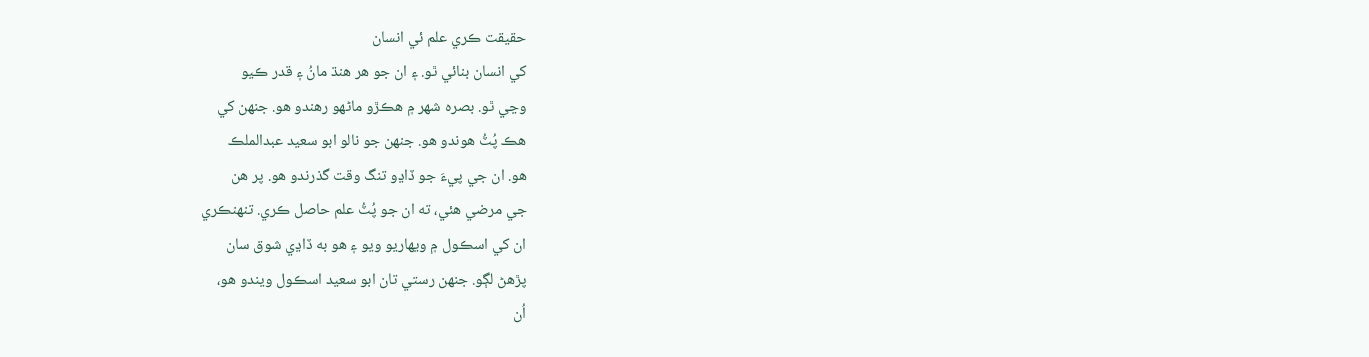حقيقت ڪري علم ئي انسان
کي انسان بنائي ٿو. ۽ ان جو هر هنڌ مانُ ۽ قدر ڪيو
وڃي ٿو. بصره شھر ۾ هڪڙو ماڻھو رهندو هو. جنھن کي
هڪ پُٽُ هوندو هو. جنھن جو نالو ابو سعيد عبدالملڪ
هو. ان جي پيءَ جو ڏاڍو تنگ وقت گذرندو هو. پر هن
جي مرضي هئي، ته ان جو پُٽُ علم حاصل ڪري. تنھنڪري
ان کي اسڪول ۾ ويھاريو ويو ۽ هو به ڏاڍي شوق سان
پڙهڻ لڳو. جنھن رستي تان ابو سعيد اسڪول ويندو هو،
اُن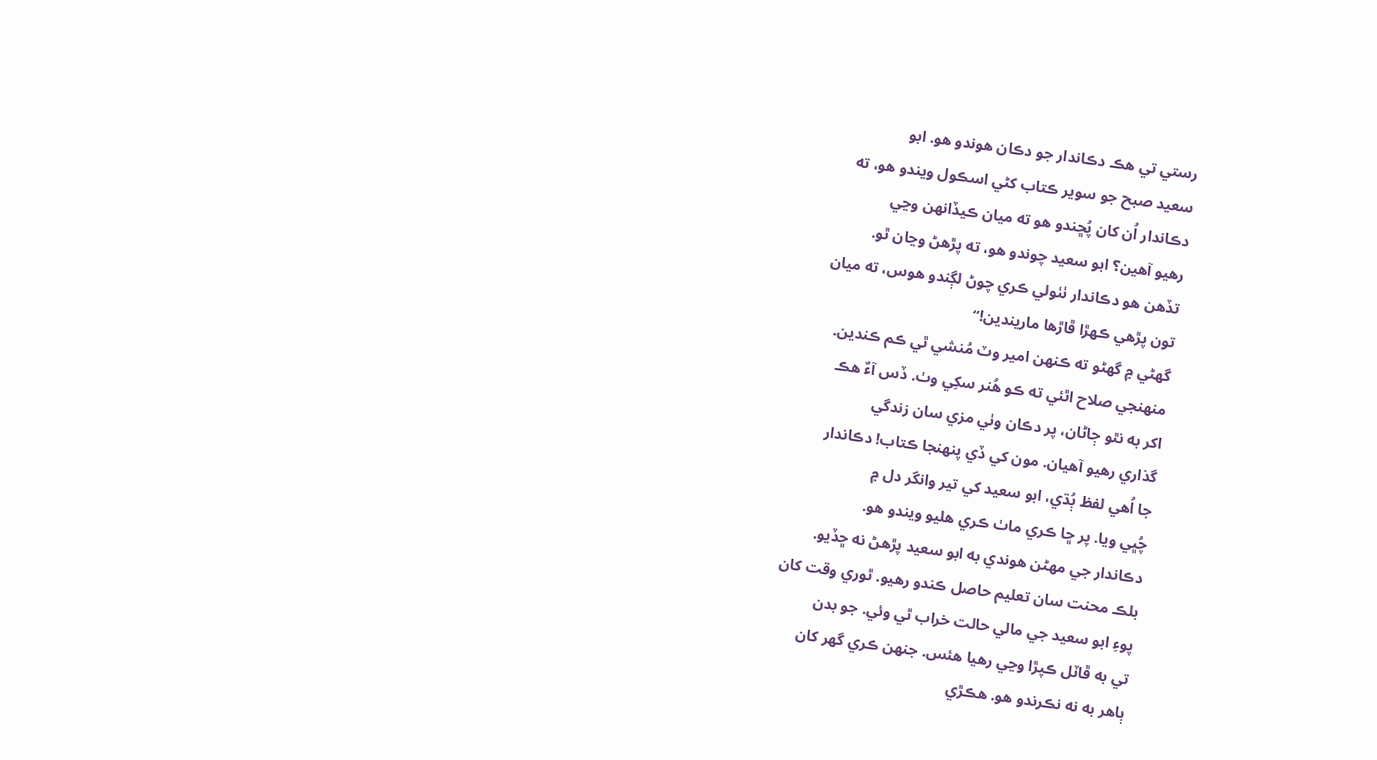رستي تي هڪ دڪاندار جو دڪان هوندو هو. ابو
سعيد صبح جو سوير ڪتاب کڻي اسڪول ويندو هو، ته
دڪاندار اُن کان پُڇندو هو ته ميان ڪيڏانهن وڃي
رهيو آهين؟ ابو سعيد چوندو هو، ته پڙهڻ وڃان ٿو.
تڏهن هو دڪاندار ٺٺولي ڪري چوڻ لڳندو هوس، ته ميان
تون پڙهي ڪھڙا ڦاڙها ماريندين!“
گھڻي ۾ گھڻو ته ڪنھن امير وٽ مُنشي ٿي ڪم ڪندين.
منھنجي صلاح اٿئي ته ڪو هُنر سکِي وٺ. ڏس آءٌ هڪ
اکر به نٿو ڄاڻان، پر دڪان وٺي مزي سان زندگي
گذاري رهيو آهيان. مون کي ڏي پنھنجا ڪتاب! دڪاندار
جا اُهي لفظ ٻُڌي، ابو سعيد کي تير وانگر دل ۾
چُڀي ويا. پر ڇا ڪري ماٺ ڪري هليو ويندو هو.
دڪاندار جي مھڻن هوندي به ابو سعيد پڙهڻ نه ڇڏيو.
بلڪ محنت سان تعليم حاصل ڪندو رهيو. ٿوري وقت کان
پوءِ ابو سعيد جي مالي حالت خراب ٿي وئي. جو بدن
تي به ڦاٽل ڪپڙا وڃي رهيا هئس. جنھن ڪري گھر کان
ٻاهر به نه نڪرندو هو. هڪڙي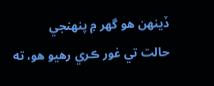ڏينھن هو گھر ۾ پنھنجي
حالت تي غور ڪري رهيو هو، ته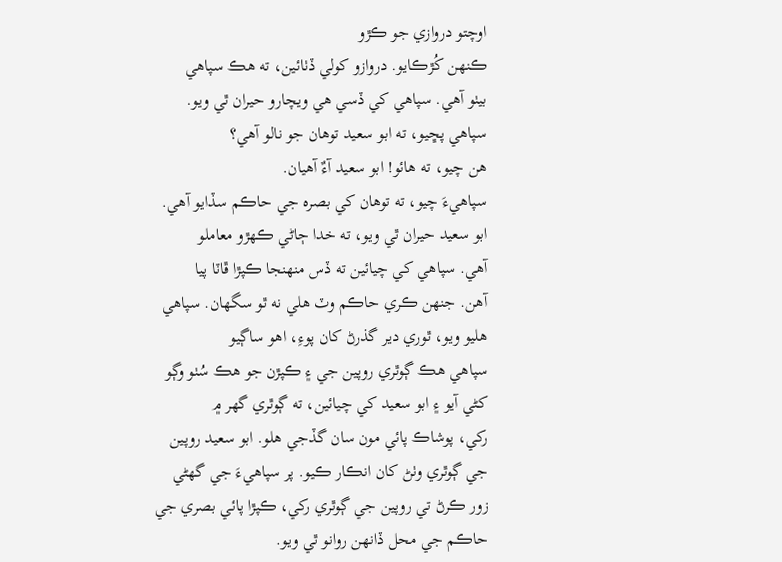اوچتو دروازي جو ڪڙو
ڪنھن کُڙڪايو. دروازو کولي ڏٺائين، ته هڪ سپاهي
بيٺو آهي. سپاهي کي ڏسي هي ويچارو حيران ٿي ويو.
سپاهي پڇيو، ته ابو سعيد توهان جو نالو آهي؟
هن چيو، ته هائو! ابو سعيد آءٌ آهيان.
سپاهيءَ چيو، ته توهان کي بصره جي حاڪم سڏايو آهي.
ابو سعيد حيران ٿي ويو، ته خدا ڄاڻي ڪھڙو معاملو
آهي. سپاهي کي چيائين ته ڏس منھنجا ڪپڙا ڦاٽا پيا
آهن. جنھن ڪري حاڪم وٽ هلي نه ٿو سگھان. سپاهي
هليو ويو، ٿوري دير گذرڻ کان پوءِ، اهو ساڳيو
سپاهي هڪ ڳوٿري روپين جي ۽ ڪپڙن جو هڪ سُٺو وڳو
کڻي آيو ۽ ابو سعيد کي چيائين، ته ڳوٿري گھر ۾
رکي، پوشاڪ پائي مون سان گڏجي هلو. ابو سعيد روپين
جي ڳوٿري وٺڻ کان انڪار ڪيو. پر سپاهيءَ جي گھڻي
زور ڪرڻ تي روپين جي ڳوٿري رکي، ڪپڙا پائي بصري جي
حاڪم جي محل ڏانھن روانو ٿي ويو.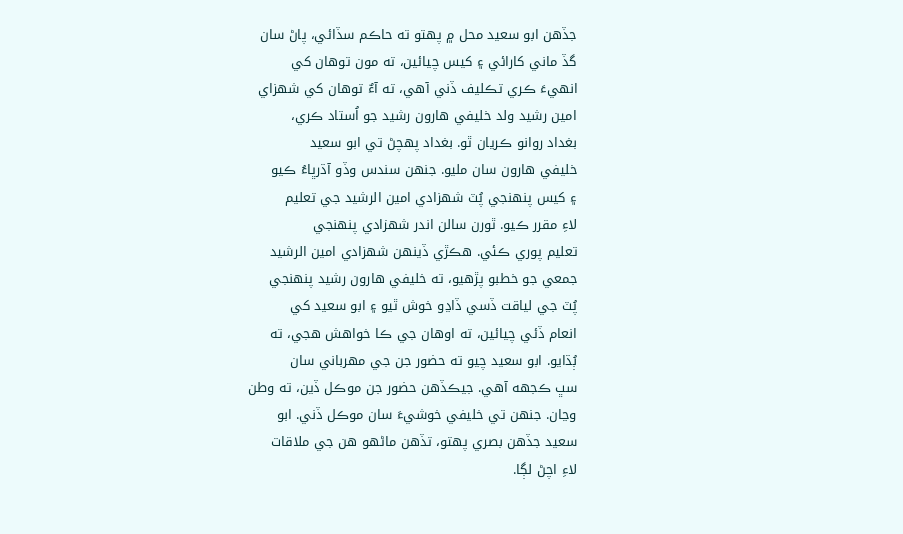جڏهن ابو سعيد محل ۾ پھتو ته حاڪم سڏائي، پاڻ سان
گڏ ماني کارائي ۽ کيس چيائين، ته مون توهان کي
انھيءَ ڪري تڪليف ڏني آهي، ته آءٌ توهان کي شھزاي
امين رشيد ولد خليفي هارون رشيد جو اُستاد ڪري،
بغداد روانو ڪريان ٿو. بغداد پھچڻ تي ابو سعيد
خليفي هارون سان مليو. جنھن سندس وڏو آڌرڀاءُ ڪيو
۽ کيس پنھنجي پُٽ شھزادي امين الرشيد جي تعليم
لاءِ مقرر ڪيو. ٿورن سالن اندر شھزادي پنھنجي
تعليم پوري ڪئي. هڪڙي ڏينھن شھزادي امين الرشيد
جمعي جو خطبو پڙهيو، ته خليفي ھارون رشيد پنھنجي
پُٽ جي لياقت ڏسي ڏاڍو خوش ٿيو ۽ ابو سعيد کي
انعام ڏئي چيائين، ته اوهان جي ڪا خواهش هجي، ته
ٻُڌايو. ابو سعيد چيو ته حضور جن جي مھرباني سان
سڀ ڪجھه آهي. جيڪڏهن حضور جن موڪل ڏين، ته وطن
وڃان. جنھن تي خليفي خوشيءَ سان موڪل ڏني. ابو
سعيد جڏهن بصري پھتو، تڏهن ماڻھو هن جي ملاقات
لاءِ اچڻ لڳا.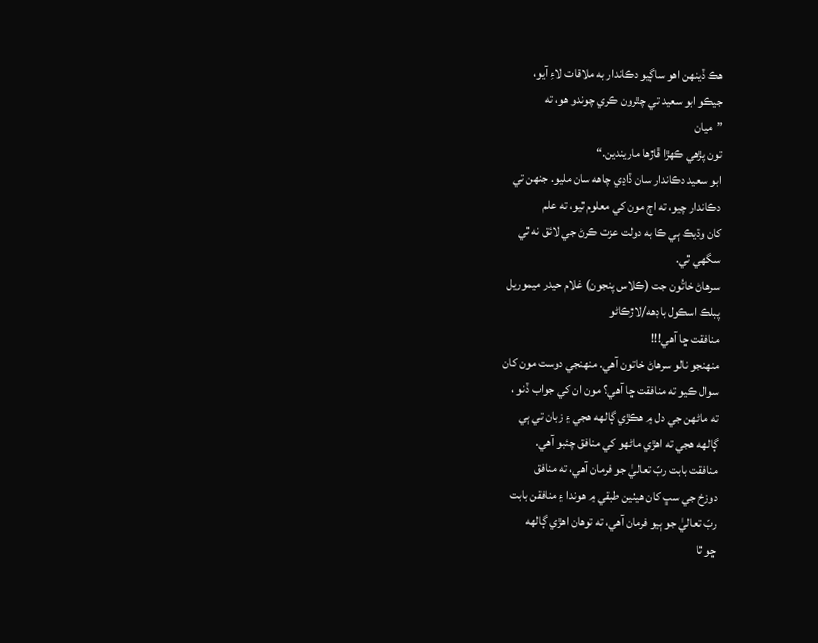هڪ ڏينھن اهو ساڳيو دڪاندار به ملاقات لاءِ آيو،
جيڪو ابو سعيد تي چٿرون ڪري چوندو هو، ته
”ميان
تون پڙهي ڪھڙا ڦاڙها ماريندين.“
ابو سعيد دڪاندار سان ڏاڍي چاهه سان مليو. جنھن تي
دڪاندار چيو، ته اڄ مون کي معلوم ٿيو، ته علم
کان وڌيڪ ٻي ڪا به دولت عزت ڪرڻ جي لائق نه ٿي
سگھي ٿي.
سرهاڻ خاتُون جت (ڪلاس پنجون) غلام حيدر ميموريل
پبلڪ اسڪول باڊهه/لاڙڪاڻو
منافقت ڇا آهي!!!
منھنجو نالو سرهاڻ خاتون آهي. منھنجي دوست مون کان
سوال ڪيو ته منافقت ڇا آهي؟ مون ان کي جواب ڏنو ،
ته ماڻھن جي دل ۾ هڪڙي ڳالھه هجي ۽ زبان تي ٻي
ڳالھه هجي ته اهڙي ماڻھو کي منافق چئبو آهي.
منافقت بابت ربّ تعاليٰ جو فرمان آهي، ته منافق
دوزخ جي سڀ کان هيٺين طبقي ۾ هوندا ۽ منافقن بابت
ربّ تعاليٰ جو ٻيو فرمان آهي، ته توهان اهڙي ڳالھه
ڇو ٿا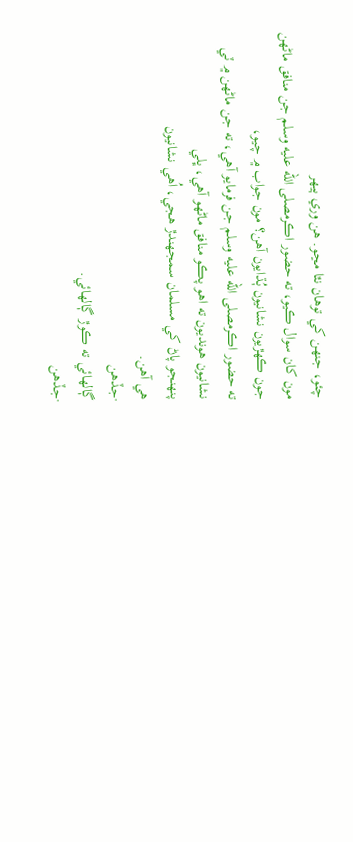چئو، جنھن کي توهان نٿا مڃو. هن وري ٻيھر
مون کان سوال ڪيو، ته حضور اڪرمصلى الله عليه وسلم جن منافق ماڻھن
جون ڪھڙيون نشانيون ٻُڌايون آهن؟ مون جواب ۾ چيو،
ته حضور اڪرمصلى الله عليه وسلم جن فرمايو آهي، ته جن ماڻھن ۾ ٽي
نشانيون هونديون ته اهو پڪو منافق ماڻھو آهي، ڀلي
پنھنجو پاڻ کي مسلمان سمجھندڙ هجي، اُهي نشانيون
هي آهن.
·جڏهن
ڳالھائي ته ڪوڙ ڳالھائي.
·جڏهن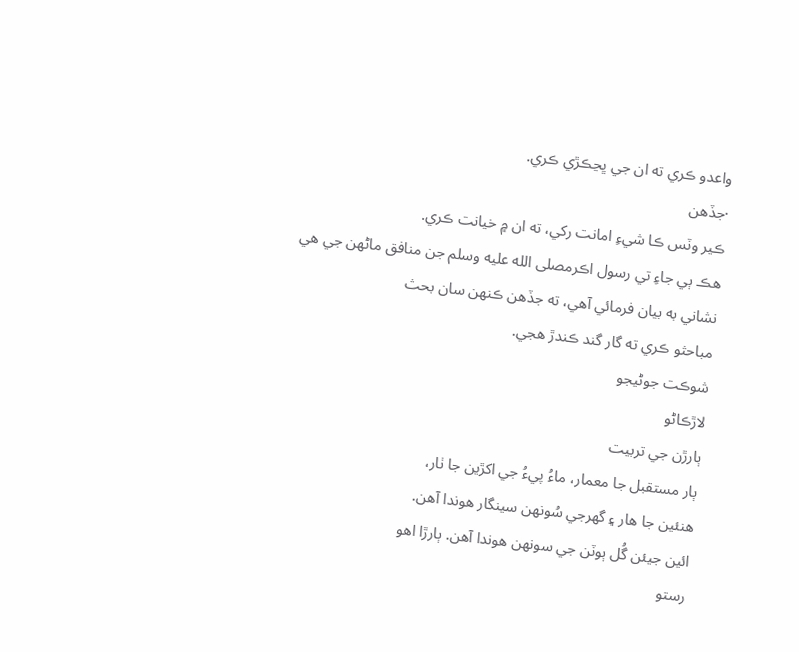واعدو ڪري ته ان جي ڀڃڪڙي ڪري.
·جڏهن
ڪير وٽس ڪا شيءِ امانت رکي، ته ان ۾ خيانت ڪري.
هڪ ٻي جاءِ تي رسول اڪرمصلى الله عليه وسلم جن منافق ماڻھن جي هي
نشاني به بيان فرمائي آهي، ته جڏهن ڪنھن سان بحث
مباحثو ڪري ته گار گند ڪندڙ هجي.
شوڪت جوڻيجو
لاڙڪاڻو
ٻارڙن جي تربيت
ٻار مستقبل جا معمار، ماءُ پيءُ جي اکڙين جا ٺار،
هنئين جا هار ۽ گھرجي سُونھن سينگار هوندا آهن.
ائين جيئن گُل ٻوٽن جي سونھن هوندا آهن. ٻارڙا اهو
رستو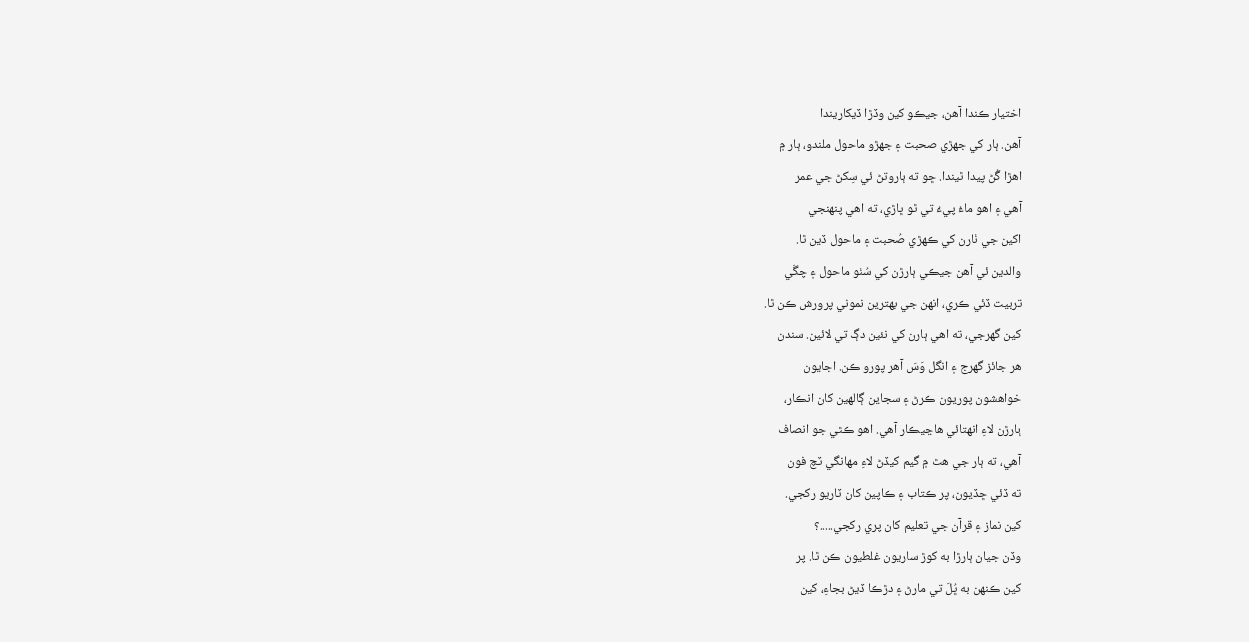اختيار ڪندا آهن، جيڪو کين وڏڙا ڏيکاريندا
آهن. ٻار کي جھڙي صحبت ۽ جھڙو ماحول ملندو، ٻار ۾
اهڙا گُڻ پيدا ٿيندا. ڇو ته ٻاروتڻ ئي سِکڻ جي عمر
آهي ۽ اهو ماءُ پيءُ تي ٿو ڀاڙي، ته اهي پنھنجي
اکين جي ٺارن کي ڪھڙي صُحبت ۽ ماحول ڏين ٿا.
والدين ئي آهن جيڪي ٻارڙن کي سُٺو ماحول ۽ چڱي
تربيت ڏئي ڪري، انھن جي بھترين نموني پرورش ڪن ٿا.
کين گھرجي، ته اهي ٻارن کي نئين دڳ تي لائين. سندن
هر جائز گھرج ۽ انگل وَسَ آهر پورو ڪن. اجايون
خواھشون پوريون ڪرڻ ۽ سجاين ڳالھين کان انڪار،
ٻارڙن لاءِ انھتائي هاڃيڪار آهي. اهو ڪٿي جو انصاف
آهي، ته ٻار جي هٿ ۾ گيم کيڏڻ لاءِ مھانگي ٽچ فون
ته ڏئي ڇڏيون، پر ڪتاب ۽ ڪاپين کان ٽاريو رکجي.
کين نماز ۽ قرآن جي تعليم کان پري رکجي.....؟
وڏن جيان ٻارڙا به کوڙ ساريون غلطيون ڪن ٿا. پر
کين ڪنھن به ڀُلَ تي مارڻ ۽ دڙڪا ڏيڻ بجاءِ، کين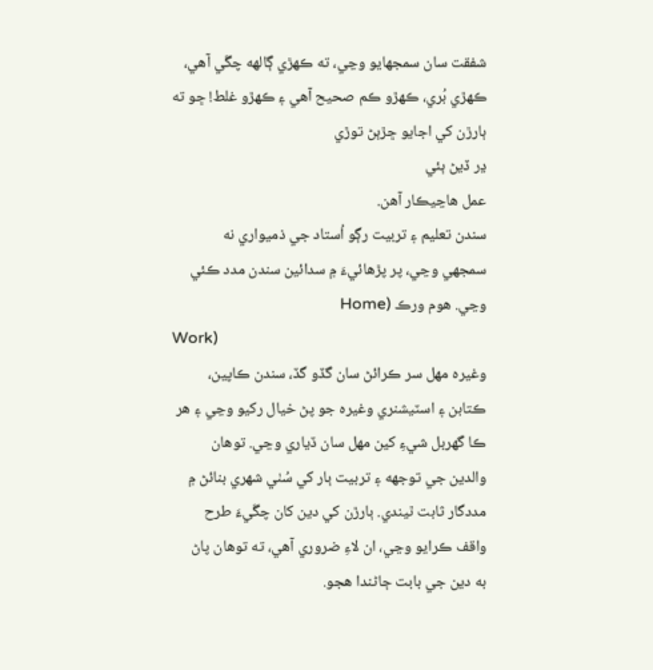شفقت سان سمجھايو وڃي، ته ڪھڙي ڳالھه چڱي آهي،
ڪھڙي بُري، ڪھڙو ڪم صحيح آهي ۽ ڪھڙو غلط! ڇو ته
ٻارڙن کي اجايو ڇڙٻڻ توڙي
ڍر ڏيڻ ٻئي
عمل هاڃيڪار آهن.
سندن تعليم ۽ تربيت رڳو اُستاد جي ذميواري نه
سمجھي وڃي، پر پڙهائيءَ ۾ سدائين سندن مدد ڪئي
وڃي. هوم ورڪ (Home
Work)
وغيره مھل سر ڪرائڻ سان گڏو گڏ، سندن ڪاپين،
ڪتابن ۽ اسٽيشنري وغيره جو پڻ خيال رکيو وڃي ۽ هر
ڪا گھربل شيءِ کين مھل سان ڏياري وڃي. توهان
والدين جي توجھه ۽ تربيت ٻار کي سُٺي شھري بنائڻ ۾
مددگار ثابت ٿيندي. ٻارڙن کي دين کان چڱيءَ طرح
واقف ڪرايو وڃي، ان لاءِ ضروري آهي، ته توهان پاڻ
به دين جي بابت ڄاڻندا هجو.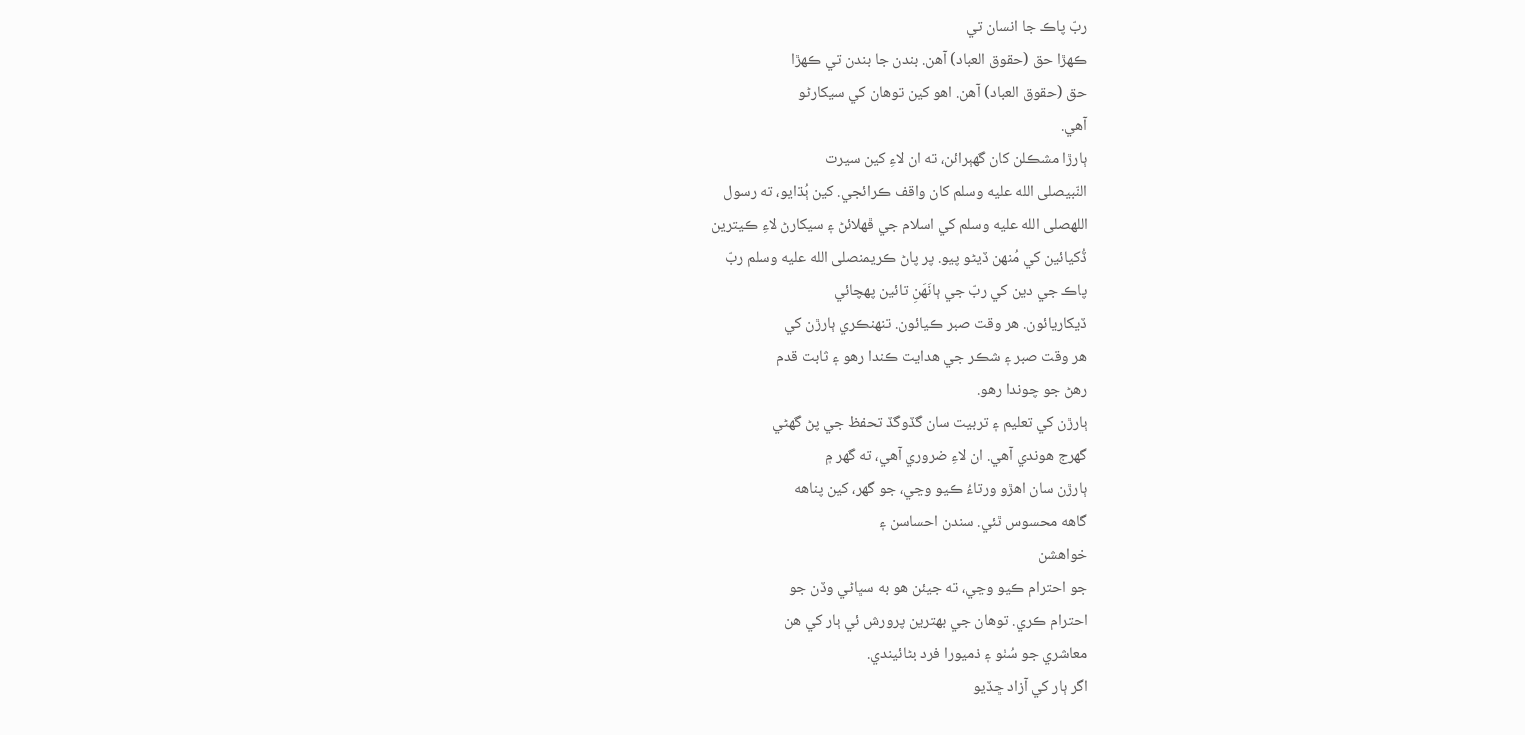ربّ پاڪ جا انسان تي
ڪھڙا حق (حقوق العباد) آهن. بندن جا بندن تي ڪھڙا
حق (حقوق العباد) آهن. اهو کين توهان کي سيکارڻو
آهي.
ٻارڙا مشڪلن کان گھٻرائن، ته ان لاءِ کين سيرت
النّبيصلى الله عليه وسلم کان واقف ڪرائجي. کين ٻُڌايو، ته رسول
اللهصلى الله عليه وسلم کي اسلام جي ڦھلائڻ ۽ سيکارڻ لاءِ ڪيترين
ڏُکيائين کي مُنھن ڏيڻو پيو. پر پاڻ ڪريمنصلى الله عليه وسلم ربّ
پاڪ جي دين کي ربّ جي ٻانَھَنِ تائين پھچائي
ڏيکاريائون. هر وقت صبر ڪيائون. تنھنڪري ٻارڙن کي
هر وقت صبر ۽ شڪر جي هدايت ڪندا رهو ۽ ثابت قدم
رهڻ جو چوندا رهو.
ٻارڙن کي تعليم ۽ تربيت سان گڏوگڏ تحفظ جي پڻ گھڻي
گھرج هوندي آهي. ان لاءِ ضروري آهي، ته گھر ۾
ٻارڙن سان اهڙو ورتاءُ ڪيو وڃي، جو گھر، کين پناھه
گاهه محسوس ٿئي. سندن احساسن ۽
خواھشن
جو احترام ڪيو وڃي، ته جيئن هو به سڀاڻي وڏن جو
احترام ڪري. توهان جي بھترين پرورش ئي ٻار کي هن
معاشري جو سُٺو ۽ ذميورا فرد بڻائيندي.
اگر ٻار کي آزاد ڇڏيو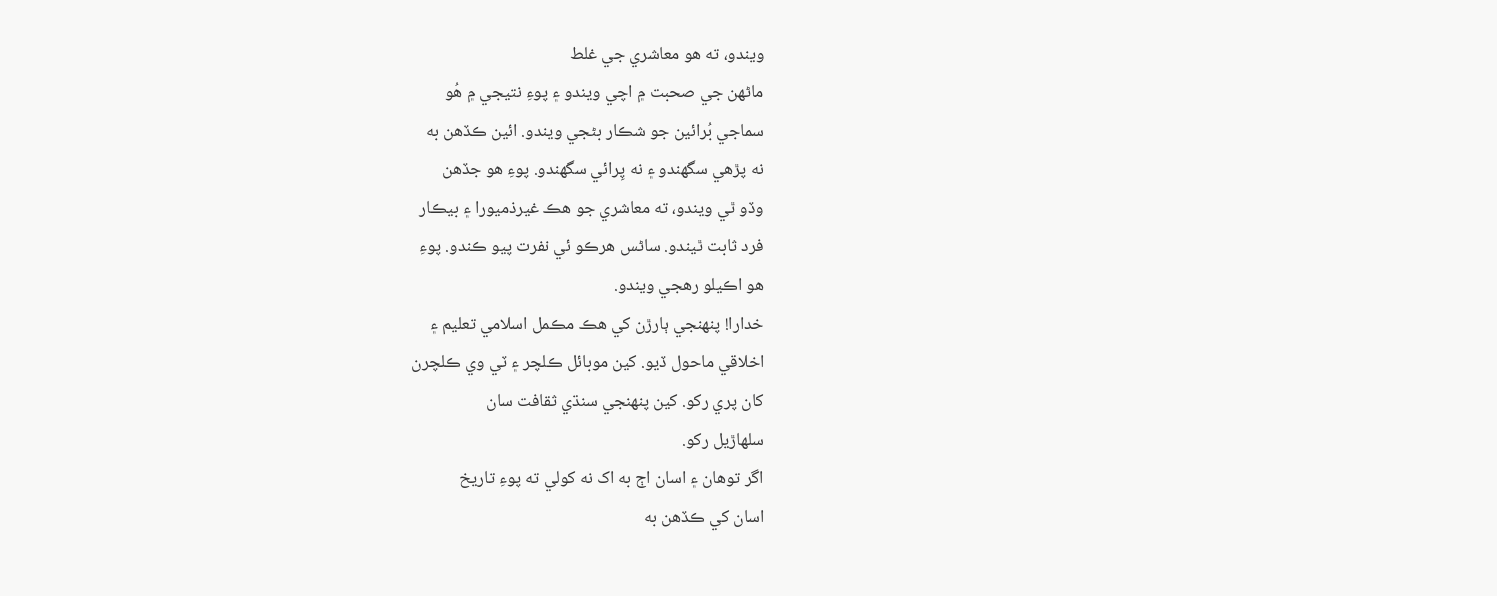ويندو، ته هو معاشري جي غلط
ماڻھن جي صحبت ۾ اچي ويندو ۽ پوءِ نتيجي ۾ هُو
سماجي بُرائين جو شڪار بڻجي ويندو. ائين ڪڏهن به
نه پڙهي سگھندو ۽ نه پِرائي سگھندو. پوءِ هو جڏهن
وڏو ٿي ويندو، ته معاشري جو هڪ غيرذميورا ۽ بيڪار
فرد ثابت ٿيندو. ساڻس هرڪو ئي نفرت پيو ڪندو. پوءِ
هو اڪيلو رهجي ويندو.
خدارا! پنھنجي ٻارڙن کي هڪ مڪمل اسلامي تعليم ۽
اخلاقي ماحول ڏيو. کين موبائل ڪلچر ۽ ٽي وي ڪلچرن
کان پري رکو. کين پنھنجي سنڌي ثقافت سان
سلھاڙيل رکو.
اگر توهان ۽ اسان اڄ به اک نه کولي ته پوءِ تاريخ
اسان کي ڪڏهن به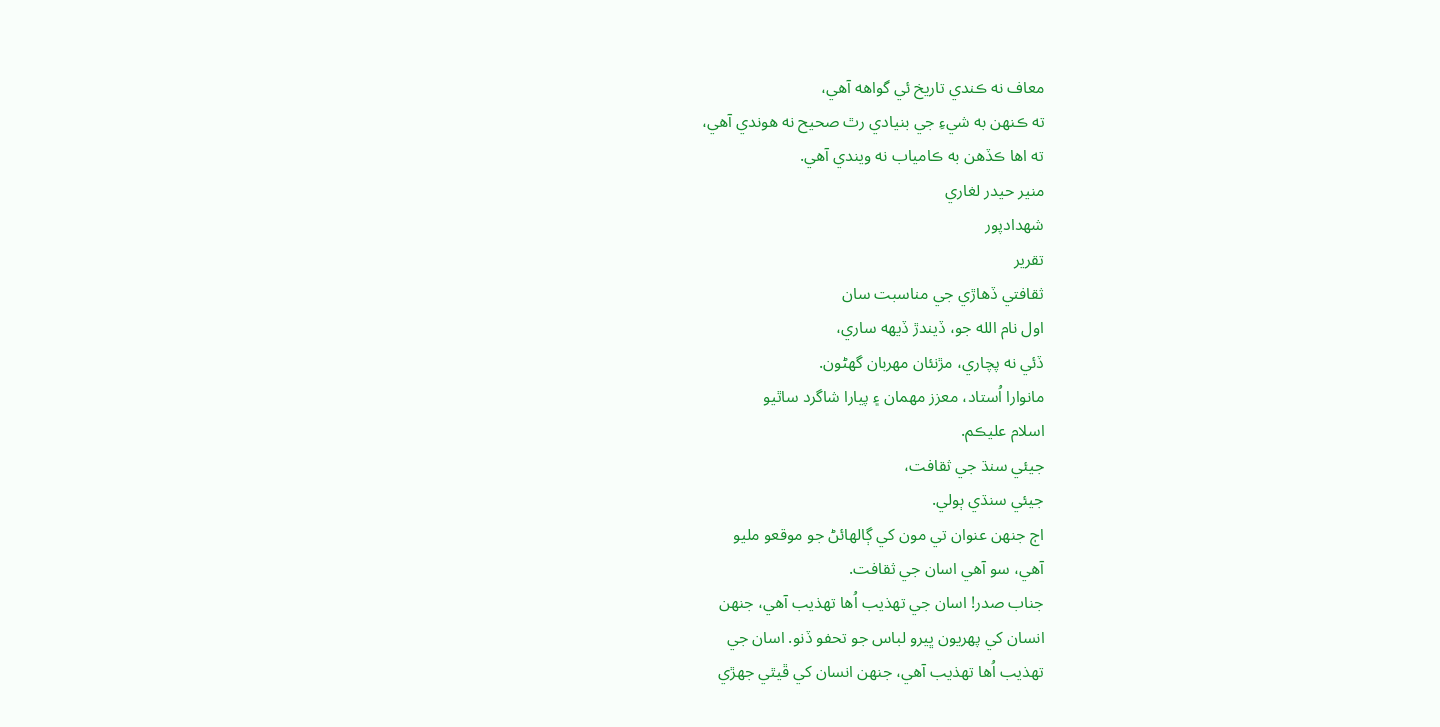معاف نه ڪندي تاريخ ئي گواهه آهي،
ته ڪنھن به شيءِ جي بنيادي رٿ صحيح نه هوندي آهي،
ته اها ڪڏهن به ڪامياب نه ويندي آهي.
منير حيدر لغاري
شھدادپور
تقرير
ثقافتي ڏهاڙي جي مناسبت سان
اول نام الله جو، ڏيندڙ ڏيھه ساري،
ڏئي نه پچاري، مڙنئان مھربان گھڻون.
مانوارا اُستاد، معزز مھمان ۽ پيارا شاگرد ساٿيو
اسلام عليڪم.
جيئي سنڌ جي ثقافت،
جيئي سنڌي ٻولي.
اڄ جنھن عنوان تي مون کي ڳالھائڻ جو موقعو مليو
آهي، سو آهي اسان جي ثقافت.
جناب صدر! اسان جي تھذيب اُها تھذيب آهي، جنھن
انسان کي پھريون ڀيرو لباس جو تحفو ڏنو. اسان جي
تھذيب اُها تھذيب آهي، جنھن انسان کي ڦيٿي جھڙي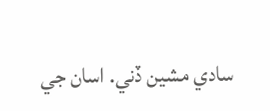سادي مشين ڏني. اسان جي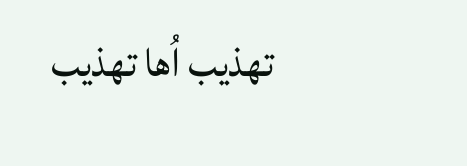تھذيب اُها تھذيب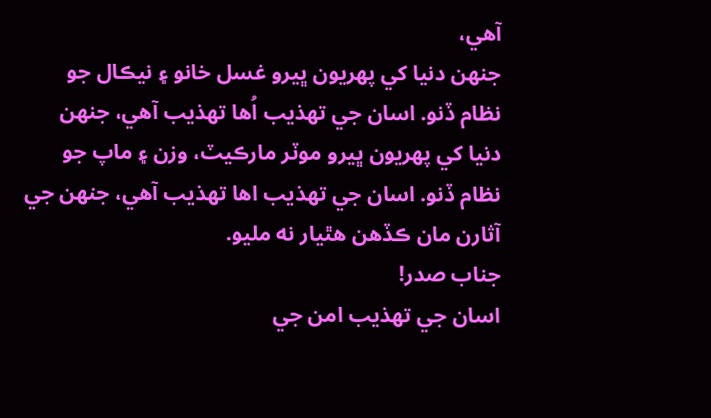آهي،
جنھن دنيا کي پھريون ڀيرو غسل خانو ۽ نيڪال جو
نظام ڏنو. اسان جي تھذيب اُها تھذيب آهي، جنھن
دنيا کي پھريون ڀيرو موٽر مارڪيٽ، وزن ۽ ماپ جو
نظام ڏنو. اسان جي تهذيب اها تھذيب آهي، جنھن جي
آثارن مان ڪڏهن هٿيار نه مليو.
جناب صدر!
اسان جي تھذيب امن جي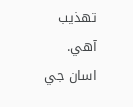تھذيب آهي.
اسان جي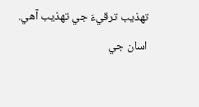تھذيب ترقيءَ جي تھذيب آهي.
اسان جي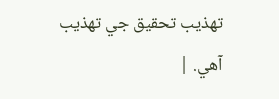تھذيب تحقيق جي تھذيب آهي. |